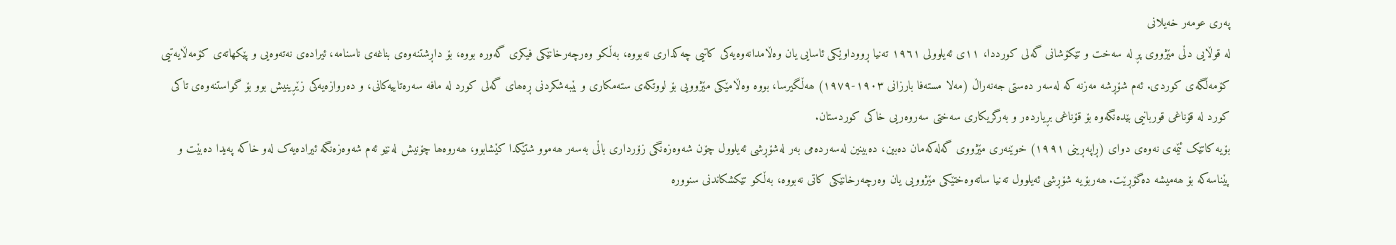پەری عومەر خەیلانی
لە قوڵایی دڵی مێژووی پڕ لە سەخت و تێکۆشانی گەلی کورددا، ١١ی ئەیلوولی ١٩٦١ تەنیا ڕووداوێکی ئاسایی یان وەڵامدانەوەیەکی کاتیی چەکداری نەبووە، بەڵکو وەرچەرخانێکی فیکری گەورە بووە، بۆ داڕشتنەوەی بناغەی ناسنامە، ئیرادەی نەتەوەیی و پێکھاتەی کۆمەڵایەتیی کۆمەڵگەی کوردی. ئەم شۆڕشە مەزنە کە لەسەر دەستی جەنەراڵ (مەلا مستەفا بارزانی ١٩٠٣-١٩٧٩) ھەڵگیرسا، بووە وەڵامێکی مێژوویی بۆ لووتکەی ستەمکاری و بێبەشکردنی ڕەھای گەلی کورد لە مافە سەرەتاییەکانی، و دەروازەیەکی زێڕینیش بوو بۆ گواستنەوەی تاکی کورد لە قۆناغی قوربانیی بێدەنگەوە بۆ قۆناغی بڕیاردەر و بەرگریکاری سەختی سەروەریی خاکی کوردستان.
بۆیە کاتێک ئێمەی نەوەی دوای (ڕاپەڕینی ١٩٩١) خوێنەری مێژووی گەلەکەمان دەبین، دەبینین لەسەردەمی بەر لەشۆڕشی ئەیلوول چۆن شەوەزەنگی زۆرداری باڵی بەسەر ھەموو شتێکدا کێشابوو، ھەروەھا چۆنیش لەنێو ئەم شەوەزەنگە ئیرادەیەک لەو خاکە پەیدا دەبێت و پێناسەکە بۆ ھەمیشە دەگۆڕێت. ھەربۆیە شۆڕشی ئەیلوول تەنیا ساتەوەختێکی مێژوویی یان وەرچەرخانێکی کاتی نەبووە، بەڵکو تێکشکاندنی سنوورە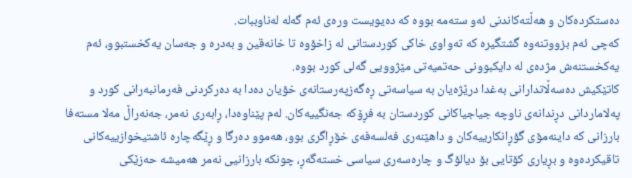دەستکردەکان و ھەڵتەکاندنی ئەو ستەمە بووە کە دەیویست ورەی ئەم گەلە لەناوببات.
کەچی ئەم بزووتنەوە گشتگیرە کە تەواوی خاکی کوردستانی لە زاخۆوە تا خانەقین و بەدرە و جەسان یەکخستبوو، ئەم یەکخستنەش مژدەی لە دایکبوونی حەتمیەتی مێژوویی گەلی کورد بووە.
کاتێکیش دەسەڵاتدارانی بەغدا درێژەیان بە سیاسەتی ڕەگەزپەرستانەی خۆیان دەدا بە دەرکردنی فەرمانبەرانی کورد و پەلاماردانی دڕندانەی ناوچە جیاجیاکانی کوردستان بە فڕۆکە جەنگییەکان. لەم پێناوەدا، ڕابەری نەمر، جەنەراڵ مەلا مستەفا بارزانی کە داینەمۆی گۆڕانکارییەکان و داھێنەری فەلسەفەی خۆڕاگری بوو، ھەموو دەرگا و ڕێگەچارە ئاشتیخوازییەکانی تاقیکردەوە و بڕیاری کۆتایی بۆ دیالۆگ و چارەسەری سیاسی خستەگەڕ، چونکە بارزانیی نەمر ھەمیشە حەزێکی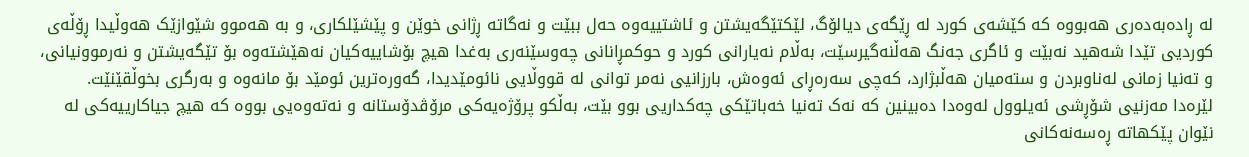لە ڕادەبەدەری ھەبووە کە کێشەی کورد لە ڕێگەی دیالۆگ، لێکتێگەیشتن و ئاشتییەوە حەل ببێت و نەگاتە ڕژانی خوێن و پێشێلکاری، و بە ھەموو شێوازێک ھەوڵیدا ڕۆڵەی کوردیی تێدا شەھید نەبێت و ئاگری جەنگ ھەڵنەگیرسێت، بەڵام نەیارانی کورد و حوکمڕانانی چەوسێنەری بەغدا ھیچ بۆشاییەکیان نەھێشتەوە بۆ تێگەیشتن و نەرموونیانی، و تەنیا زمانی لەناوبردن و ستەمیان ھەڵبژارد، کەچی سەرەڕای ئەوەش، بارزانیی نەمر توانی لە قووڵایی نائومێدیدا، گەورەترین ئومێد بۆ مانەوە و بەرگری بخوڵقێنێت.
لێرەدا مەزنیی شۆڕشی ئەیلوول لەوەدا دەبینین کە نەک تەنیا خەباتێکی چەکداریی بوو بێت، بەڵکو پرۆژەیەکی مرۆڤدۆستانە و نەتەوەیی بووە کە ھیچ جیاکارییەکی لە نێوان پێکھاتە ڕەسەنەکانی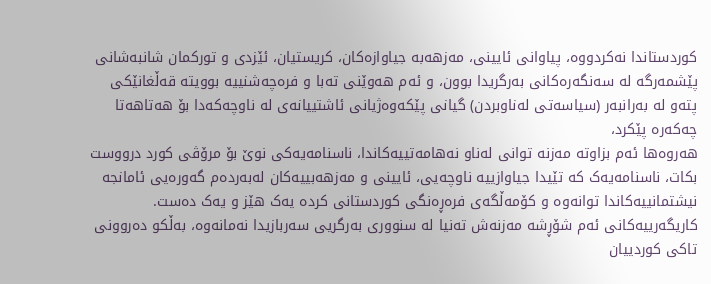کوردستاندا نەکردووە، پیاوانی ئایینی، مەزھەبە جیاوازەکان، کریستیان، ئێزدی و تورکمان شانبەشانی پێشمەرگە لە سەنگەرەکانی بەرگریدا بوون، و ئەم ھەوێنی تەبا و فرەچەشنییە بوویتە قەڵغانێکی پتەو لە بەرانبەر (سیاسەتی لەناوبردن) گیانی پێکەوەژیانی ئاشتییانەی لە ناوچەکەدا بۆ ھەتاھەتا چەکەرە پێکرد،
ھەروەھا ئەم بزاوتە مەزنە توانی لەناو نەھامەتییەکاندا، ناسنامەیەکی نوێ بۆ مرۆڤی کورد درووست بکات، ناسنامەیەک کە تێیدا جیاوازییە ناوچەیی، ئایینی و مەزھەبییەکان لەبەردەم گەورەیی ئامانجە نیشتمانییەکاندا توانەوە و کۆمەڵگەی فرەڕەنگی کوردستانی کردە یەک ھێز و یەک دەست.
کاریگەرییەکانی ئەم شۆڕشە مەزنەش تەنیا لە سنووری بەرگریی سەربازیدا نەمانەوە، بەڵکو دەروونی تاکی کوردییان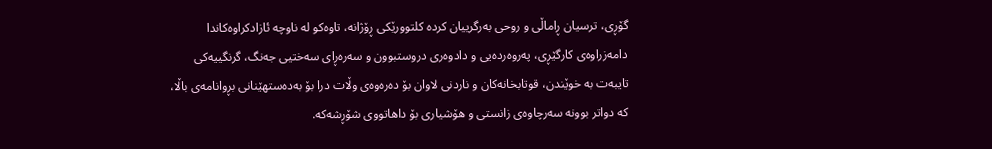گۆڕی، ترسیان ڕاماڵی و روحی بەرگرییان کردە کلتوورێکی ڕۆژانە، تاوەکو لە ناوچە ئازادکراوەکاندا دامەزراوەی کارگێڕی، پەروەردەیی و دادوەری دروستبوون و سەرەڕای سەختیی جەنگ، گرنگییەکی تایبەت بە خوێندن، قوتابخانەکان و ناردنی لاوان بۆ دەرەوەی وڵات درا بۆ بەدەستھێنانی بڕوانامەی باڵا، کە دواتر بوونە سەرچاوەی زانستی و ھۆشیاری بۆ داھاتووی شۆڕشەکە.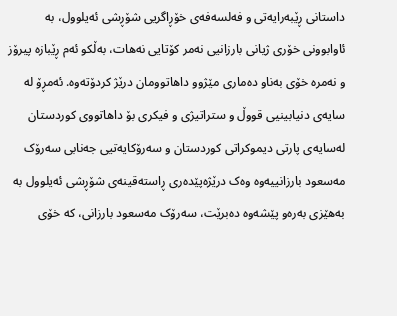داستانی ڕێبەرایەتی و فەلسەفەی خۆڕاگریی شۆڕشی ئەیلوول، بە ئاوابوونی خۆری ژیانی بارزانیی نەمر کۆتایی نەھات، بەڵکو ئەم ڕێبازە پیرۆز و نەمرە خۆی بەناو دەماری مێژوو داھاتوومان درێژ کردۆتەوە. ئەمڕۆ لە سایەی دنیابینیی قووڵ و ستراتیژی و فیکری بۆ داھاتووی کوردستان لەسایەی پارتی دیموکراتی کوردستان و سەرۆکایەتیی جەنابی سەرۆک مەسعود بارزانییەوە وەک درێژەپێدەری ڕاستەقینەی شۆڕشی ئەیلوول بە بەھێزی بەرەو پێشەوە دەبرێت، سەرۆک مەسعود بارزانی، کە خۆی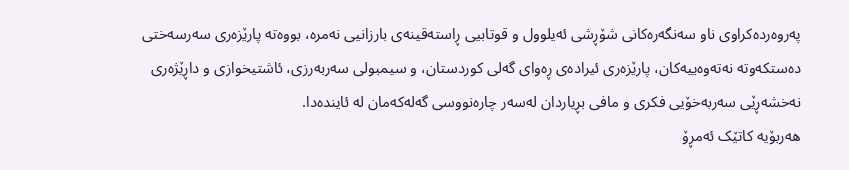پەروەردەکراوی ناو سەنگەرەکانی شۆڕشی ئەیلوول و قوتابیی ڕاستەقینەی بارزانیی نەمرە، بووەتە پارێزەری سەرسەختی دەستکەوتە نەتەوەییەکان، پارێزەری ئیرادەی ڕەوای گەلی کوردستان، و سیمبولی سەربەرزی، ئاشتیخوازی و داڕێژەری نەخشەڕێی سەربەخۆیی فکری و مافی بڕیاردان لەسەر چارەنووسی گەلەکەمان لە ئایندەدا.
ھەربۆیە کاتێک ئەمڕۆ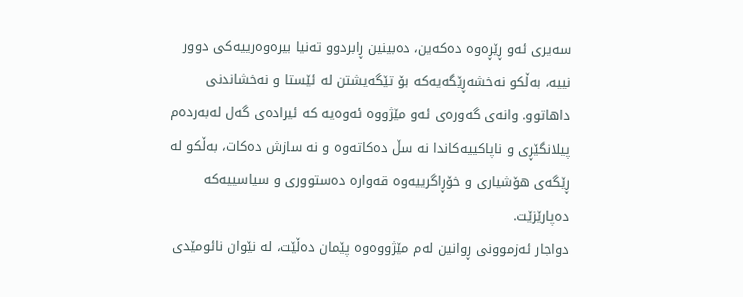سەیری ئەو ڕێڕەوە دەکەین، دەبینین ڕابردوو تەنیا بیرەوەرییەکی دوور نییە، بەڵکو نەخشەڕێگەیەکە بۆ تێگەیشتن لە ئێستا و نەخشاندنی داھاتوو. وانەی گەورەی ئەو مێژووە ئەوەیە کە ئیرادەی گەل لەبەردەم پیلانگێڕی و ناپاکییەکاندا نە سڵ دەکاتەوە و نە سازش دەکات، بەڵکو لە ڕێگەی ھۆشیاری و خۆڕاگرییەوە قەوارە دەستووری و سیاسییەکە دەپارێزێت.
دواجار ئەزموونی ڕوانین لەم مێژووەوە پێمان دەڵێت، لە نێوان نائومێدی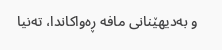و بەدیھێنانی مافە ڕەواکاندا، تەنیا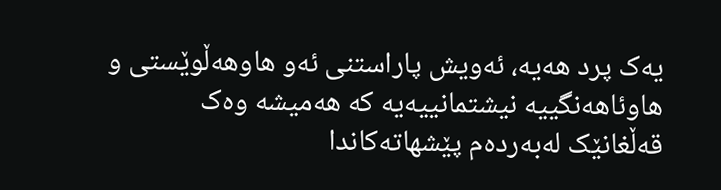یەک پرد ھەیە، ئەویش پاراستنی ئەو ھاوھەڵوێستی و ھاوئاھەنگییە نیشتمانییەیە کە ھەمیشە وەک قەڵغانێک لەبەردەم پێشھاتەکاندا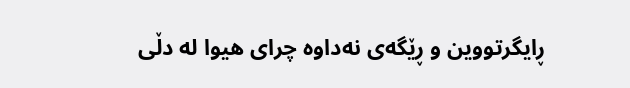ڕایگرتووین و ڕێگەی نەداوە چرای ھیوا لە دڵی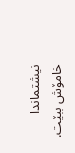نیشتماندا خامۆش ببێت.